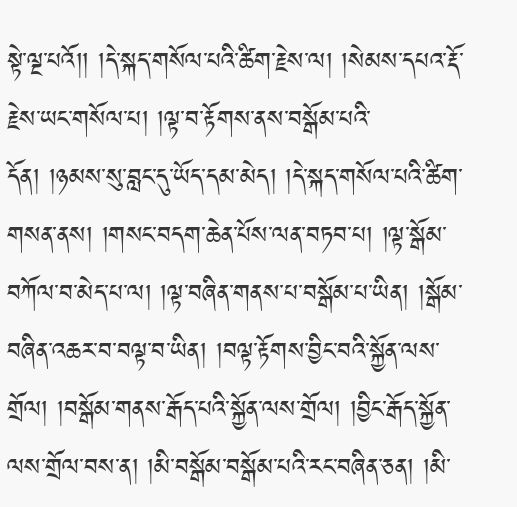སྟེ་ལྔ་པའོ།། །དེ་སྐད་གསོལ་པའི་ཚིག་རྗེས་ལ། །སེམས་དཔའ་རྡོ་རྗེས་ཡང་གསོལ་པ། །ལྟ་བ་རྟོགས་ནས་བསྒོམ་པའི་དོན། །ཉམས་སུ་བླང་དུ་ཡོད་དམ་མེད། །དེ་སྐད་གསོལ་པའི་ཚིག་གསན་ནས། །གསང་བདག་ཆེན་པོས་ལན་བཏབ་པ། །ལྟ་སྒོམ་བཀོལ་བ་མེད་པ་ལ། །ལྟ་བཞིན་གནས་པ་བསྒོམ་པ་ཡིན། །སྒོམ་བཞིན་འཆར་བ་བལྟ་བ་ཡིན། །བལྟ་རྟོགས་བྱིང་བའི་སྐྱོན་ལས་གྲོལ། །བསྒོམ་གནས་རྒོད་པའི་སྐྱོན་ལས་གྲོལ། །བྱིང་རྒོད་སྐྱོན་ལས་གྲོལ་བས་ན། །མི་བསྒོམ་བསྒོམ་པའི་རང་བཞིན་ཅན། །མི་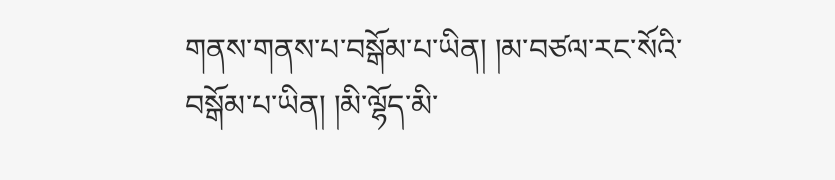གནས་གནས་པ་བསྒོམ་པ་ཡིན། །མ་བཙལ་རང་སོའི་བསྒོམ་པ་ཡིན། །མི་ལྷོད་མི་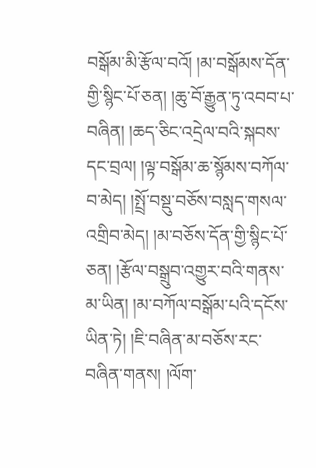བསྒོམ་མི་རྩོལ་བའོ། །མ་བསྒོམས་དོན་གྱི་སྙིང་པོ་ཅན། །ཆུ་བོ་རྒྱུན་ཏུ་འབབ་པ་བཞིན། །ཆད་ཅིང་འདྲེལ་བའི་སྐབས་དང་བྲལ། །ལྟ་བསྒོམ་ཆ་སྙོམས་བཀོལ་བ་མེད། །སྤྲོ་བསྡུ་བཅོས་བསླད་གསལ་འགྲིབ་མེད། །མ་བཅོས་དོན་གྱི་སྙིང་པོ་ཅན། །རྩོལ་བསྒྲུབ་འགྱུར་བའི་གནས་མ་ཡིན། །མ་བཀོལ་བསྒོམ་པའི་དངོས་ཡིན་ཏེ། །ཇི་བཞིན་མ་བཅོས་རང་བཞིན་གནས། །ལོག་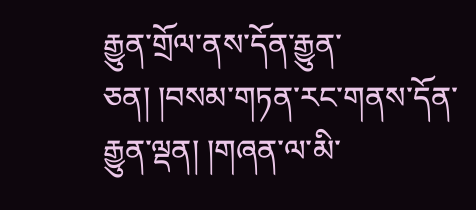རྒྱུན་གྲོལ་ནས་དོན་རྒྱུན་ཅན། །བསམ་གཏན་རང་གནས་དོན་རྒྱུན་ལྡན། །གཞན་ལ་མི་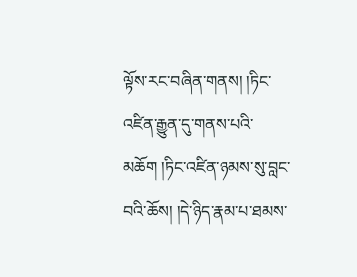ལྟོས་རང་བཞིན་གནས། །ཏིང་འཛིན་རྒྱུན་དུ་གནས་པའི་མཆོག །ཏིང་འཛིན་ཉམས་སུ་བླང་བའི་ཆོས། །དེ་ཉིད་རྣམ་པ་ཐམས་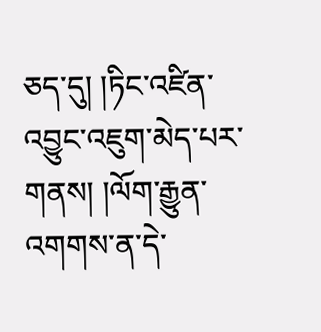ཅད་དུ། །ཏིང་འཛིན་འབྱུང་འཇུག་མེད་པར་གནས། །ལོག་རྒྱུན་འགགས་ན་དེ་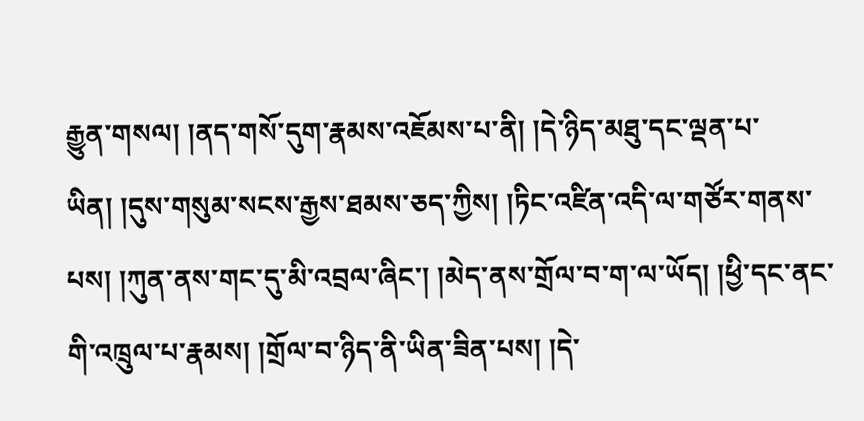རྒྱུན་གསལ། །ནད་གསོ་དུག་རྣམས་འཇོམས་པ་ནི། །དེ་ཉིད་མཐུ་དང་ལྡན་པ་ཡིན། །དུས་གསུམ་སངས་རྒྱས་ཐམས་ཅད་ཀྱིས། །ཏིང་འཛིན་འདི་ལ་གཙོར་གནས་པས། །ཀུན་ནས་གང་དུ་མི་འབྲལ་ཞིང་། །མེད་ནས་གྲོལ་བ་ག་ལ་ཡོད། །ཕྱི་དང་ནང་གི་འཁྲུལ་པ་རྣམས། །གྲོལ་བ་ཉིད་ནི་ཡིན་ཟིན་པས། །དེ་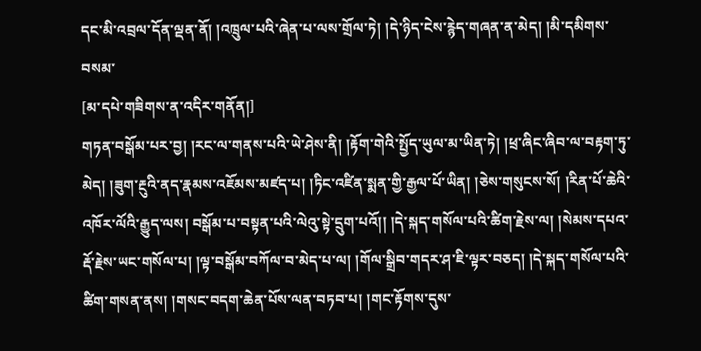དང་མི་འབྲལ་དོན་ལྡན་ནོ། །འཁྲུལ་པའི་ཞེན་པ་ལས་གྲོལ་ཏེ། །དེ་ཉིད་ངེས་རྙེད་གཞན་ན་མེད། །མི་དམིགས་བསམ་
[མ་དཔེ་གཟིགས་ན་འདིར་གནོན།]
གཏན་བསྒོམ་པར་བྱ། །རང་ལ་གནས་པའི་ཡེ་ཤེས་ནི། །རྟོག་གེའི་སྤྱོད་ཡུལ་མ་ཡིན་ཏེ། །ཕྲ་ཞིང་ཞིབ་ལ་བརྟག་ཏུ་མེད། །ཟུག་རྔུའི་ནད་རྣམས་འཇོམས་མཛད་པ། །ཏིང་འཛིན་སྨན་གྱི་རྒྱལ་པོ་ཡིན། །ཅེས་གསུངས་སོ། །རིན་པོ་ཆེའི་འཁོར་ལོའི་རྒྱུད་ལས། བསྒོམ་པ་བསྟན་པའི་ལེའུ་སྟེ་དྲུག་པའོ།། །དེ་སྐད་གསོལ་པའི་ཚིག་རྗེས་ལ། །སེམས་དཔའ་རྡོ་རྗེས་ཡང་གསོལ་པ། །ལྟ་བསྒོམ་བཀོལ་བ་མེད་པ་ལ། །གོལ་སྒྲིབ་གདར་ཤ་ཇི་ལྟར་བཅད། །དེ་སྐད་གསོལ་པའི་ཚིག་གསན་ནས། །གསང་བདག་ཆེན་པོས་ལན་བཏབ་པ། །གང་རྟོགས་དུས་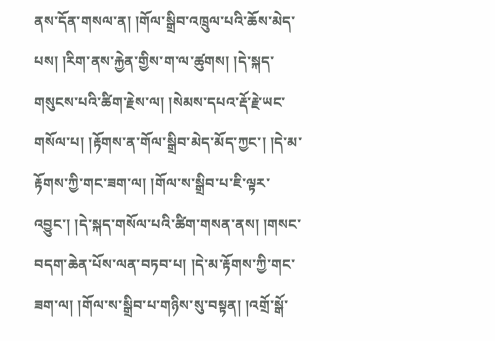ནས་དོན་གསལ་ན། །གོལ་སྒྲིབ་འཁྲུལ་པའི་ཆོས་མེད་པས། །རིག་ནས་རྐྱེན་གྱིས་ག་ལ་ཚུགས། །དེ་སྐད་གསུངས་པའི་ཚིག་རྗེས་ལ། །སེམས་དཔའ་རྡོ་རྗེ་ཡང་གསོལ་པ། །རྟོགས་ན་གོལ་སྒྲིབ་མེད་མོད་ཀྱང་། །དེ་མ་རྟོགས་ཀྱི་གང་ཟག་ལ། །གོལ་ས་སྒྲིབ་པ་ཇི་ལྟར་འབྱུང་། །དེ་སྐད་གསོལ་པའི་ཚིག་གསན་ནས། །གསང་བདག་ཆེན་པོས་ལན་བཏབ་པ། །དེ་མ་རྟོགས་ཀྱི་གང་ཟག་ལ། །གོལ་ས་སྒྲིབ་པ་གཉིས་སུ་བསྟན། །འགྲོ་སྒོ་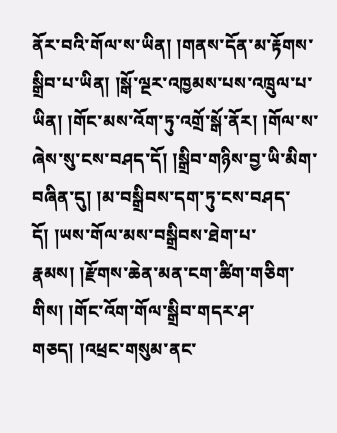ནོར་བའི་གོལ་ས་ཡིན། །གནས་དོན་མ་རྟོགས་སྒྲིབ་པ་ཡིན། །སྒོ་ལྔར་འཁྱམས་པས་འཁྲུལ་པ་ཡིན། །གོང་མས་འོག་ཏུ་འགྲོ་སྒོ་ནོར། །གོལ་ས་ཞེས་སུ་ངས་བཤད་དོ། །སྒྲིབ་གཉིས་བྱ་ཡི་མིག་བཞིན་དུ། །མ་བསྒྲིབས་དག་ཏུ་ངས་བཤད་དོ། །ཡས་གོལ་མས་བསྒྲིབས་ཐེག་པ་རྣམས། །རྫོགས་ཆེན་མན་ངག་ཚིག་གཅིག་གིས། །གོང་འོག་གོལ་སྒྲིབ་གདར་ཤ་གཅད། །འཕྲང་གསུམ་ནང་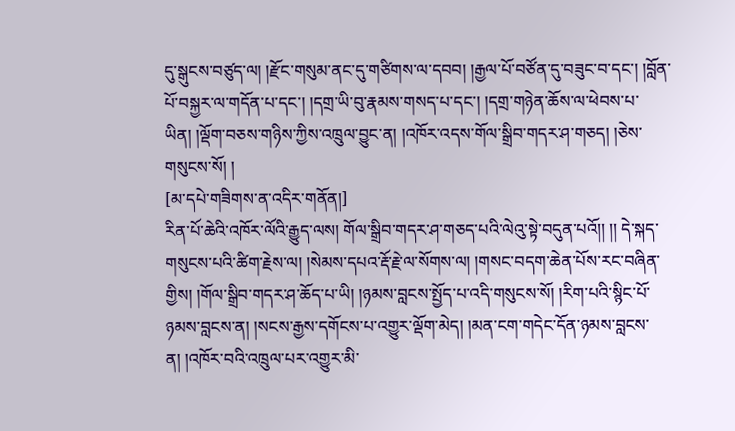དུ་སྒུངས་བཙུད་ལ། །རྫོང་གསུམ་ནང་དུ་གཙིགས་ལ་དབབ། །རྒྱལ་པོ་བཙོན་དུ་བཟུང་བ་དང་། །བློན་པོ་བསྐྱར་ལ་གདོན་པ་དང་། །དགྲ་ཡི་བུ་རྣམས་གསད་པ་དང་། །དགྲ་གཉེན་ཆོས་ལ་ཕེབས་པ་ཡིན། །ལྡོག་བཅས་གཉིས་ཀྱིས་འཁྲུལ་བྱུང་ན། །འཁོར་འདས་གོལ་སྒྲིབ་གདར་ཤ་གཅད། །ཅེས་གསུངས་སོ། །
[མ་དཔེ་གཟིགས་ན་འདིར་གནོན།]
རིན་པོ་ཆེའི་འཁོར་ལོའི་རྒྱུད་ལས། གོལ་སྒྲིབ་གདར་ཤ་གཅད་པའི་ལེའུ་སྟེ་བདུན་པའོ།། །། དེ་སྐད་གསུངས་པའི་ཚིག་རྗེས་ལ། །སེམས་དཔའ་རྡོ་རྗེ་ལ་སོགས་ལ། །གསང་བདག་ཆེན་པོས་རང་བཞིན་གྱིས། །གོལ་སྒྲིབ་གདར་ཤ་ཆོད་པ་ཡི། །ཉམས་བླངས་སྤྱོད་པ་འདི་གསུངས་སོ། །རིག་པའི་སྙིང་པོ་ཉམས་བླངས་ན། །སངས་རྒྱས་དགོངས་པ་འགྱུར་ལྡོག་མེད། །མན་ངག་གདེང་དོན་ཉམས་བླངས་ན། །འཁོར་བའི་འཁྲུལ་པར་འགྱུར་མི་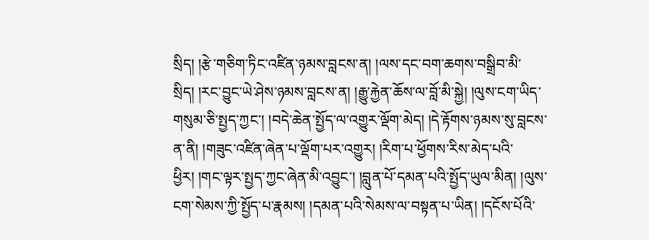སྲིད། །རྩེ་གཅིག་ཏིང་འཛིན་ཉམས་བླངས་ན། །ལས་དང་བག་ཆགས་བསྒྲིབ་མི་སྲིད། །རང་བྱུང་ཡེ་ཤེས་ཉམས་བླངས་ན། །རྒྱུ་རྐྱེན་ཆོས་ལ་བློ་མི་སྐྱེ། །ལུས་ངག་ཡིད་གསུམ་ཅི་སྤྱད་ཀྱང་། །བདེ་ཆེན་སྤྱོད་ལ་འགྱུར་ལྡོག་མེད། །དེ་རྟོགས་ཉམས་སུ་བླངས་ན་ནི། །གཟུང་འཛིན་ཞེན་པ་ལྡོག་པར་འགྱུར། །རིག་པ་ཕྱོགས་རིས་མེད་པའི་ཕྱིར། །གང་ལྟར་སྤྱད་ཀྱང་ཞེན་མི་འབྱུང་། །བླུན་པོ་དམན་པའི་སྤྱོད་ཡུལ་མིན། །ལུས་ངག་སེམས་ཀྱི་སྤྱོད་པ་རྣམས། །དམན་པའི་སེམས་ལ་བསྟན་པ་ཡིན། །དངོས་པོའི་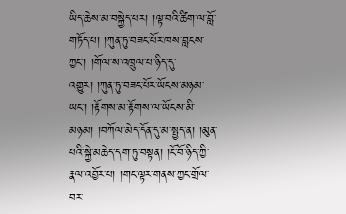ཡིད་ཆེས་མ་བསྐྱེད་པར། །ལྟ་བའི་ཚིག་ལ་བློ་གཏོད་པ། །ཀུན་ཏུ་བཟང་པོར་ཁས་བླངས་ཀྱང་། །གོལ་ས་འཁྲུལ་པ་ཉིད་དུ་འགྱུར། །ཀུན་ཏུ་བཟང་པོར་ཡོངས་མཉམ་ཡང་། །རྟོགས་མ་རྟོགས་ལ་ཡོངས་མི་མཉམ། །བཀོལ་མེད་དོན་དུ་མ་སྤྱད་ན། །མུན་པའི་སྐྱེ་མཆེད་དག་ཏུ་བསྟན། །ངོ་བོ་ཉིད་ཀྱི་རྣལ་འབྱོར་པ། །གང་ལྟར་གནས་ཀྱང་གྲོལ་བར་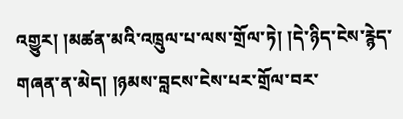འགྱུར། །མཚན་མའི་འཁྲུལ་པ་ལས་གྲོལ་ཏེ། །དེ་ཉིད་ངེས་རྙེད་གཞན་ན་མེད། །ཉམས་བླངས་ངེས་པར་གྲོལ་བར་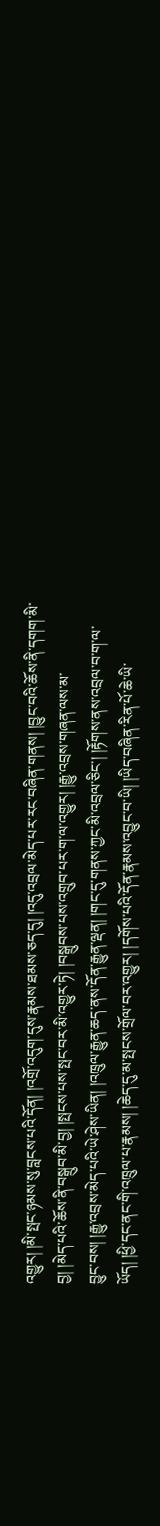འགྱུར། །མི་སྤང་ཉམས་སུ་བླངས་པའི་དོན། །འགྲོ་འདུག་དུས་རྣམས་ཐམས་ཅད་དུ། །འདུ་འབྲལ་མེད་པར་རང་བཞིན་གནས། །བྱུང་བའི་ཆོས་ནི་དགག་མི་བྱ། །མེད་པའི་ཆོས་ནི་བསྒྲུབ་མི་བྱ། །སྤངས་པས་སྤང་བར་མི་འགྱུར་ཏེ། །བསྒྲུབས་པས་འགྲུབ་པར་ག་ལ་འགྱུར། །རྒྱུ་འབྲས་གཞན་ལས་མ་
བྱུང་བས། །རྒྱུ་འབྲས་མེད་པའི་ཡེ་ཤེས་ཡིན། །འཁྲུལ་རྒྱུན་ཆད་ནས་དོན་རྒྱུན་ལྡན། །གང་དུ་གནས་ཀྱང་མི་འབྲལ་ཅིང་། །རྟོགས་ནས་འབྲལ་བ་ག་ལ་ཡོད། །ཕྱི་དང་ནང་གི་འཁྲུལ་པ་རྣམས། །ཆེད་དུ་མ་སྤངས་གྲོལ་བར་འགྱུར། །དགོས་པའི་དོན་རྣམས་འབྱུང་བ་ཡི། །ཡིད་བཞིན་རིན་པོ་ཆེ་ཡི་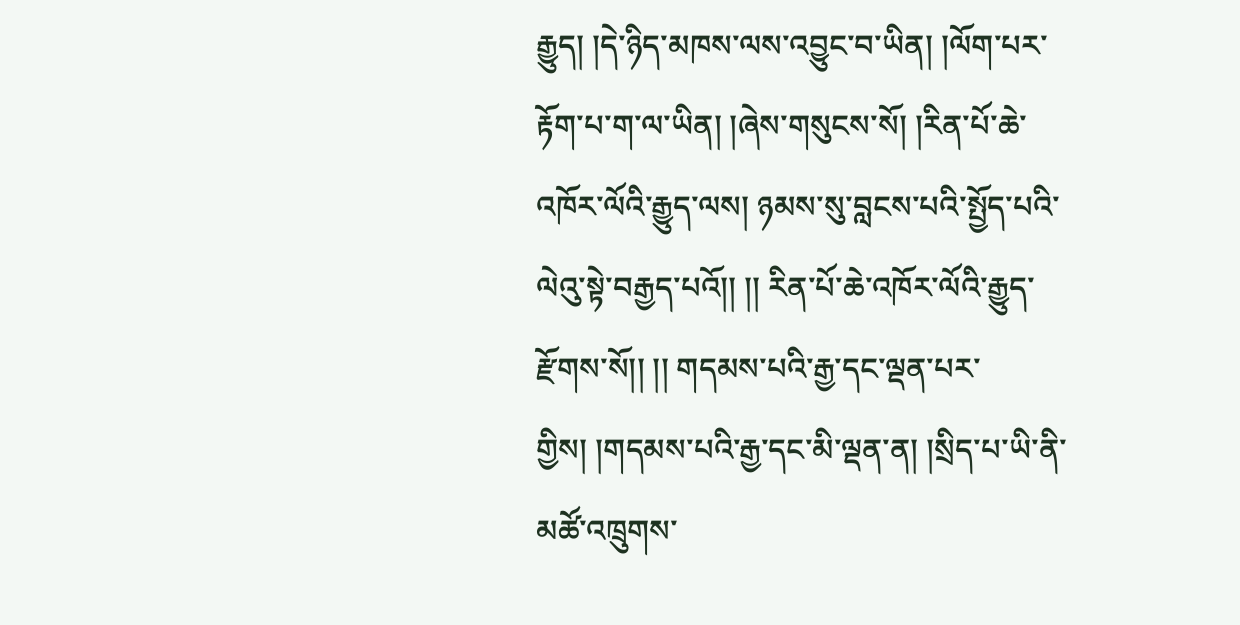རྒྱུད། །དེ་ཉིད་མཁས་ལས་འབྱུང་བ་ཡིན། །ལོག་པར་རྟོག་པ་ག་ལ་ཡིན། །ཞེས་གསུངས་སོ། །རིན་པོ་ཆེ་འཁོར་ལོའི་རྒྱུད་ལས། ཉམས་སུ་བླངས་པའི་སྤྱོད་པའི་ལེའུ་སྟེ་བརྒྱད་པའོ།། །། རིན་པོ་ཆེ་འཁོར་ལོའི་རྒྱུད་རྫོགས་སོ།། །། གདམས་པའི་རྒྱ་དང་ལྡན་པར་གྱིས། །གདམས་པའི་རྒྱ་དང་མི་ལྡན་ན། །སྲིད་པ་ཡི་ནི་མཚོ་འཁྲུགས་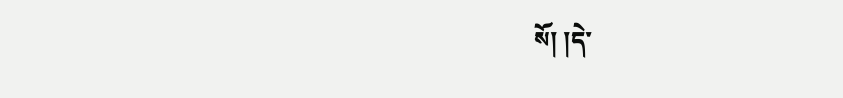སོ། །དེ་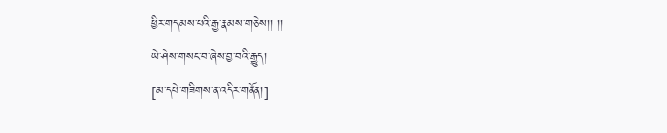ཕྱིར་གདམས་པའི་རྒྱ་རྣམས་གཅེས།། །།
ཡེ་ཤེས་གསང་བ་ཞེས་བྱ་བའི་རྒྱུད།
[མ་དཔེ་གཟིགས་ན་འདིར་གནོན།]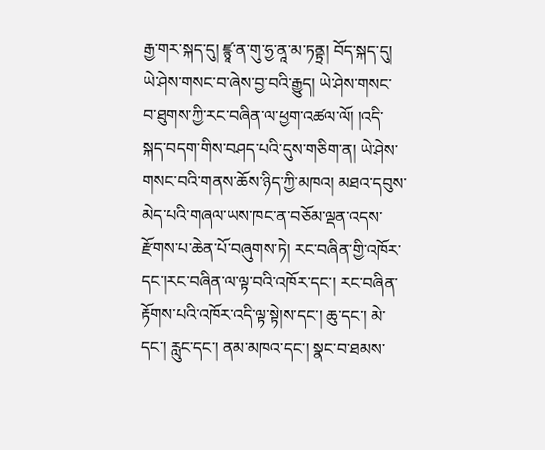རྒྱ་གར་སྐད་དུ། ཛྙཱ་ན་གུ་ཧྱ་ནཱ་མ་ཏནྟྲ། བོད་སྐད་དུ། ཡེ་ཤེས་གསང་བ་ཞེས་བྱ་བའི་རྒྱུད། ཡེ་ཤེས་གསང་བ་ཐུགས་ཀྱི་རང་བཞིན་ལ་ཕྱག་འཚལ་ལོ། །འདི་སྐད་བདག་གིས་བཤད་པའི་དུས་གཅིག་ན། ཡེ་ཤེས་གསང་བའི་གནས་ཆོས་ཉིད་ཀྱི་མཁའ། མཐའ་དབུས་མེད་པའི་གཞལ་ཡས་ཁང་ན་བཅོམ་ལྡན་འདས་རྫོགས་པ་ཆེན་པོ་བཞུགས་ཏེ། རང་བཞིན་གྱི་འཁོར་དང་།རང་བཞིན་ལ་ལྟ་བའི་འཁོར་དང་། རང་བཞིན་རྟོགས་པའི་འཁོར་འདི་ལྟ་སྟེ།ས་དང་། ཆུ་དང་། མེ་དང་། རླུང་དང་། ནམ་མཁའ་དང་། སྣང་བ་ཐམས་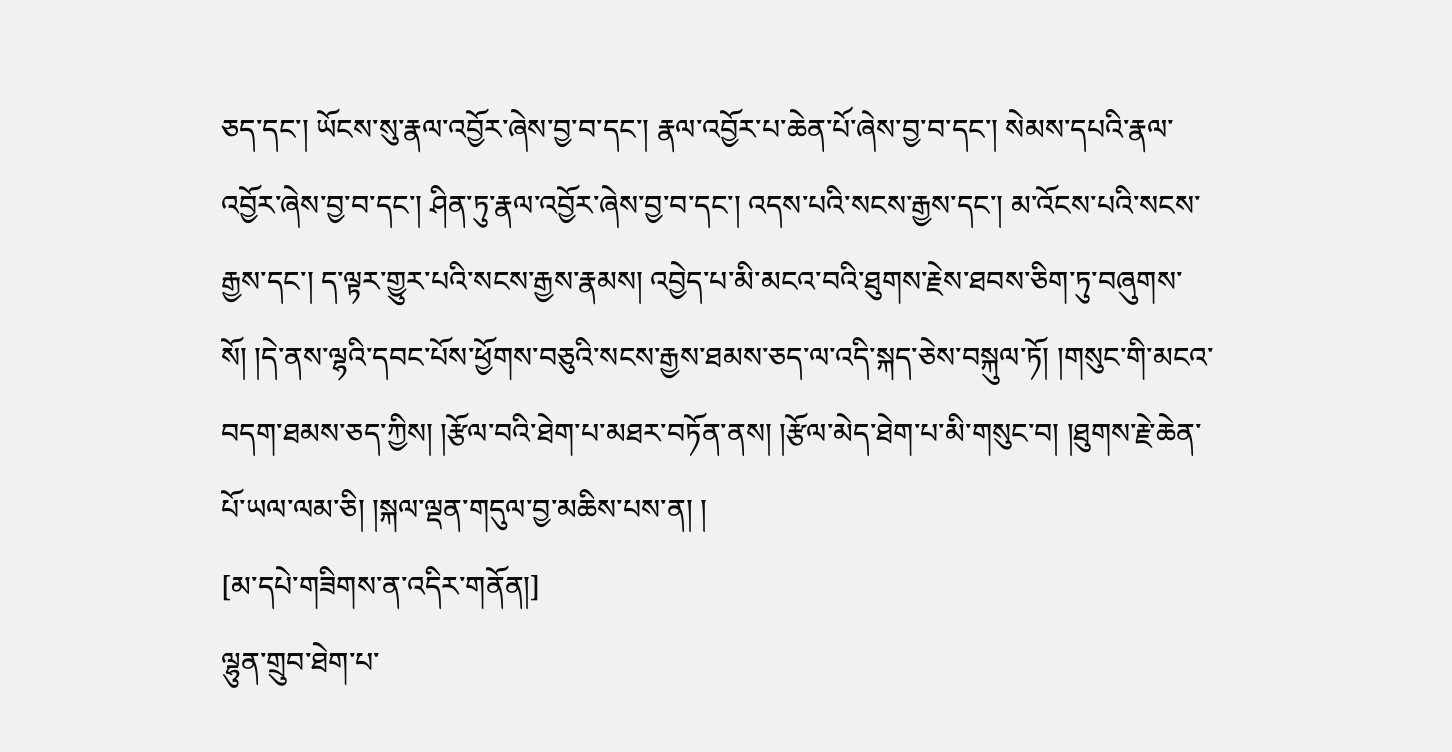ཅད་དང་། ཡོངས་སུ་རྣལ་འབྱོར་ཞེས་བྱ་བ་དང་། རྣལ་འབྱོར་པ་ཆེན་པོ་ཞེས་བྱ་བ་དང་། སེམས་དཔའི་རྣལ་འབྱོར་ཞེས་བྱ་བ་དང་། ཤིན་ཏུ་རྣལ་འབྱོར་ཞེས་བྱ་བ་དང་། འདས་པའི་སངས་རྒྱས་དང་། མ་འོངས་པའི་སངས་རྒྱས་དང་། ད་ལྟར་གྱུར་པའི་སངས་རྒྱས་རྣམས། འབྱེད་པ་མི་མངའ་བའི་ཐུགས་རྗེས་ཐབས་ཅིག་ཏུ་བཞུགས་སོ། །དེ་ནས་ལྷའི་དབང་པོས་ཕྱོགས་བཅུའི་སངས་རྒྱས་ཐམས་ཅད་ལ་འདི་སྐད་ཅེས་བསྐུལ་ཏོ། །གསུང་གི་མངའ་བདག་ཐམས་ཅད་ཀྱིས། །རྩོལ་བའི་ཐེག་པ་མཐར་བཏོན་ནས། །རྩོལ་མེད་ཐེག་པ་མི་གསུང་བ། །ཐུགས་རྗེ་ཆེན་པོ་ཡལ་ལམ་ཅི། །སྐལ་ལྡན་གདུལ་བྱ་མཆིས་པས་ན། །
[མ་དཔེ་གཟིགས་ན་འདིར་གནོན།]
ལྷུན་གྲུབ་ཐེག་པ་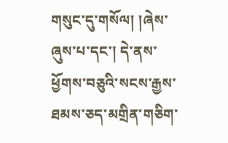གསུང་དུ་གསོལ། །ཞེས་ཞུས་པ་དང་། དེ་ནས་ཕྱོགས་བཅུའི་སངས་རྒྱས་ཐམས་ཅད་མགྲིན་གཅིག་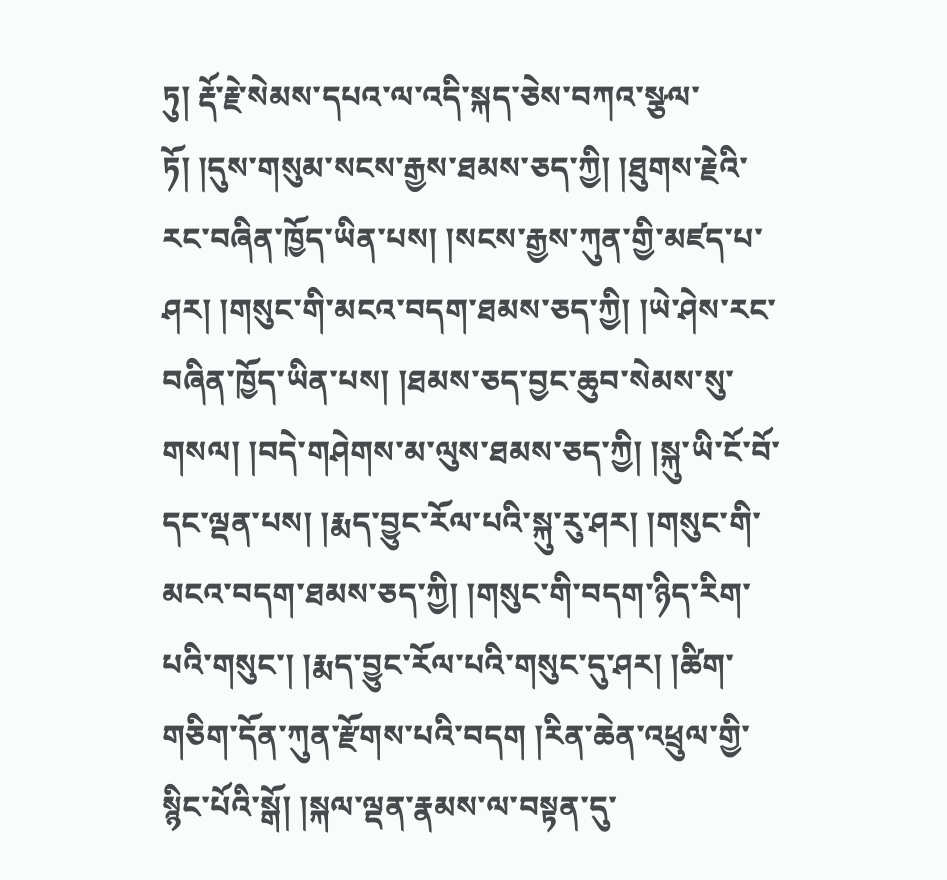ཏུ། རྡོ་རྗེ་སེམས་དཔའ་ལ་འདི་སྐད་ཅེས་བཀའ་སྩལ་ཏོ། །དུས་གསུམ་སངས་རྒྱས་ཐམས་ཅད་ཀྱི། །ཐུགས་རྗེའི་རང་བཞིན་ཁྱོད་ཡིན་པས། །སངས་རྒྱས་ཀུན་གྱི་མཛད་པ་ཤར། །གསུང་གི་མངའ་བདག་ཐམས་ཅད་ཀྱི། །ཡེ་ཤེས་རང་བཞིན་ཁྱོད་ཡིན་པས། །ཐམས་ཅད་བྱང་ཆུབ་སེམས་སུ་གསལ། །བདེ་གཤེགས་མ་ལུས་ཐམས་ཅད་ཀྱི། །སྐུ་ཡི་ངོ་བོ་དང་ལྡན་པས། །རྨད་བྱུང་རོལ་པའི་སྐུ་རུ་ཤར། །གསུང་གི་མངའ་བདག་ཐམས་ཅད་ཀྱི། །གསུང་གི་བདག་ཉིད་རིག་པའི་གསུང་། །རྨད་བྱུང་རོལ་པའི་གསུང་དུ་ཤར། །ཚིག་གཅིག་དོན་ཀུན་རྫོགས་པའི་བདག །རིན་ཆེན་འཕྲུལ་གྱི་སྙིང་པོའི་སྒོ། །སྐལ་ལྡན་རྣམས་ལ་བསྟན་དུ་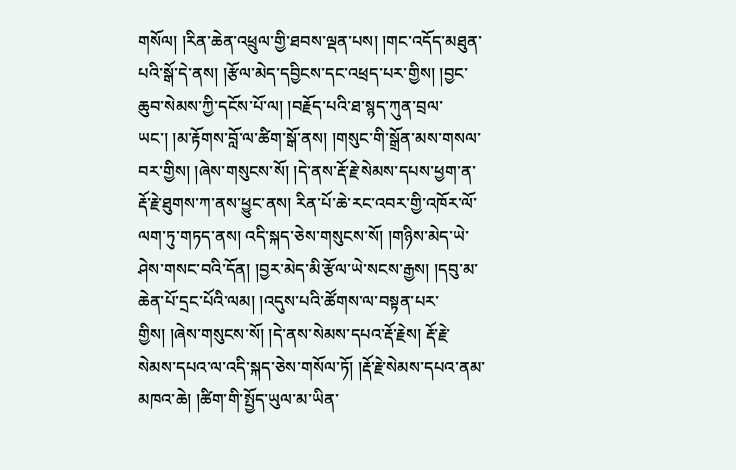གསོལ། །རིན་ཆེན་འཕྲུལ་གྱི་ཐབས་ལྡན་པས། །གང་འདོད་མཐུན་པའི་སྒོ་དེ་ནས། །རྩོལ་མེད་དབྱིངས་དང་འཕྲད་པར་གྱིས། །བྱང་ཆུབ་སེམས་ཀྱི་དངོས་པོ་ལ། །བརྗོད་པའི་ཐ་སྙད་ཀུན་བྲལ་ཡང་། །མ་རྟོགས་བློ་ལ་ཚིག་སྒོ་ནས། །གསུང་གི་སྒྲོན་མས་གསལ་བར་གྱིས། །ཞེས་གསུངས་སོ། །དེ་ནས་རྡོ་རྗེ་སེམས་དཔས་ཕྱག་ན་རྡོ་རྗེ་ཐུགས་ཀ་ནས་ཕྱུང་ནས། རིན་པོ་ཆེ་རང་འབར་གྱི་འཁོར་ལོ་ལག་ཏུ་གཏད་ནས། འདི་སྐད་ཅེས་གསུངས་སོ། །གཉིས་མེད་ཡེ་ཤེས་གསང་བའི་དོན། །བྱར་མེད་མི་རྩོལ་ཡེ་སངས་རྒྱས། །དབུ་མ་ཆེན་པོ་དྲང་པོའི་ལམ། །འདུས་པའི་ཚོགས་ལ་བསྟན་པར་གྱིས། །ཞེས་གསུངས་སོ། །དེ་ནས་སེམས་དཔའ་རྡོ་རྗེས། རྡོ་རྗེ་སེམས་དཔའ་ལ་འདི་སྐད་ཅེས་གསོལ་ཏོ། །རྡོ་རྗེ་སེམས་དཔའ་ནམ་མཁའ་ཆེ། །ཚིག་གི་སྤྱོད་ཡུལ་མ་ཡིན་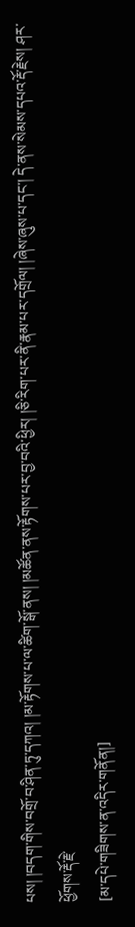པས། །བདག་གིས་བགྲོ་བ་ཤིན་ཏུ་དཀའ། །མ་རྟོགས་པ་ལ་ཚིག་སྒོ་ནས། །མཚོན་ནས་རྟོགས་པར་བྱ་བའི་ཕྱིར། །ཅི་རིག་པར་ནི་རྣམ་པར་དགྲོལ། །ཞེས་ཞུས་པ་དང་། དེ་ནས་སེམས་དཔའ་རྡོ་རྗེས། ཤར་ཕྱོགས་རྡོ་རྗེ་
[མ་དཔེ་གཟིགས་ན་འདིར་གནོན།]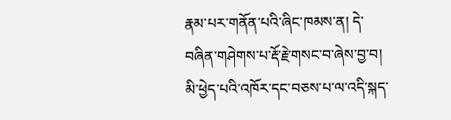རྣམ་པར་གནོན་པའི་ཞིང་ཁམས་ན། དེ་བཞིན་གཤེགས་པ་རྡོ་རྗེ་གསང་བ་ཞེས་བྱ་བ། མི་ཕྱེད་པའི་འཁོར་དང་བཅས་པ་ལ་འདི་སྐད་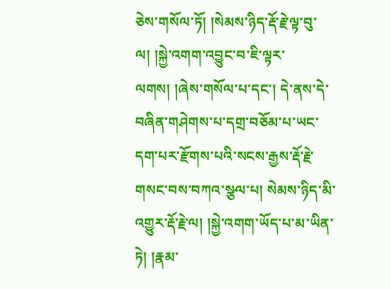ཅེས་གསོལ་ཏོ། །སེམས་ཉིད་རྡོ་རྗེ་ལྟ་བུ་ལ། །སྐྱེ་འགག་འབྱུང་བ་ཇི་ལྟར་ལགས། །ཞེས་གསོལ་པ་དང་། དེ་ནས་དེ་བཞིན་གཤེགས་པ་དགྲ་བཅོམ་པ་ཡང་དག་པར་རྫོགས་པའི་སངས་རྒྱས་རྡོ་རྗེ་གསང་བས་བཀའ་སྩལ་པ། སེམས་ཉིད་མི་འགྱུར་རྡོ་རྗེ་ལ། །སྐྱེ་འགག་ཡོད་པ་མ་ཡིན་ཏེ། །རྣམ་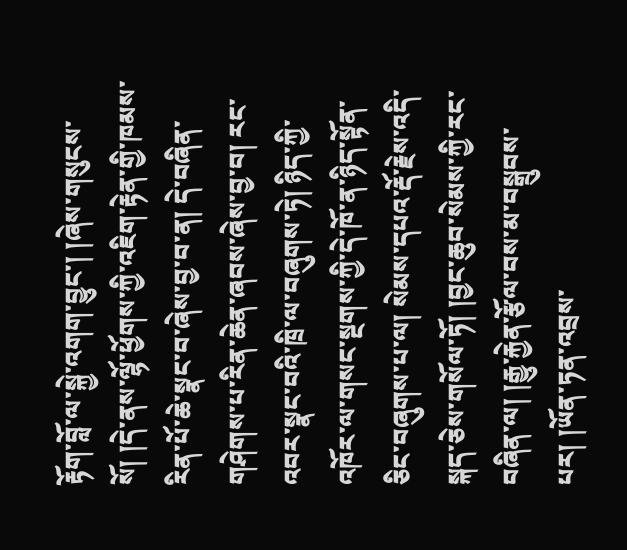རྟོག་བློ་ལ་སྐྱེ་འགག་བྱུང་། །ཞེས་གསུངས་སོ། །དེ་ནས་ལྷོ་ཕྱོགས་ཀྱི་འཇིག་རྟེན་གྱི་ཁམས་རིན་པོ་ཆེ་སྣང་བ་ཞེས་བྱ་བ་ན། དེ་བཞིན་གཤེགས་པ་རིན་ཆེན་ཞབས་ཞེས་བྱ་བ། རང་འབར་སྣང་བའི་ཁྲི་ལ་བཞུགས་ཏེ། ཉིད་ཀྱི་འཁོར་ལ་གསང་སྔགས་ཀྱི་དེ་ཁོ་ན་ཉིད་སྟོན་ཅིང་བཞུགས་པ་ལ། སེམས་དཔའ་རྡོ་རྗེས་འདི་སྐད་ཅེས་གསོལ་ཏོ། །བྱང་ཆུབ་སེམས་ཀྱི་རང་བཞིན་ལ། །རྒྱུ་རྐྱེན་རྩོལ་བས་མ་བསྒྲུབས་པར། །ཡོན་ཏན་འབྲས་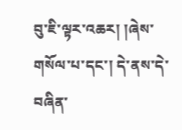བུ་ཇི་ལྟར་འཆར། །ཞེས་གསོལ་པ་དང་། དེ་ནས་དེ་བཞིན་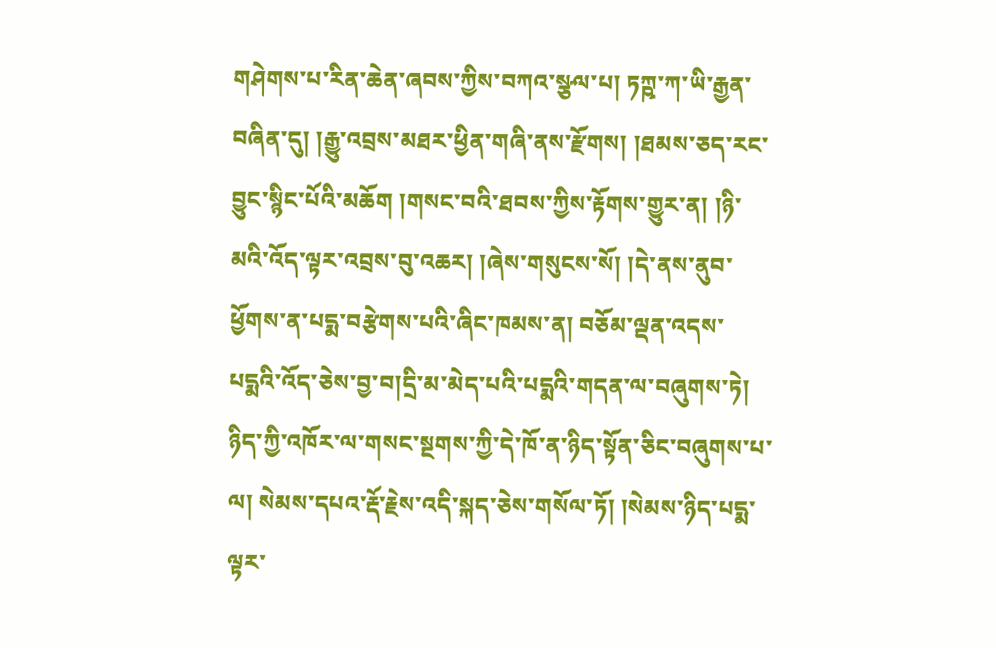གཤེགས་པ་རིན་ཆེན་ཞབས་ཀྱིས་བཀའ་སྩལ་པ། ཏཀྵ་ཀ་ཡི་རྒྱན་བཞིན་དུ། །རྒྱུ་འབྲས་མཐར་ཕྱིན་གཞི་ནས་རྫོགས། །ཐམས་ཅད་རང་བྱུང་སྙིང་པོའི་མཆོག །གསང་བའི་ཐབས་ཀྱིས་རྟོགས་གྱུར་ན། །ཉི་མའི་འོད་ལྟར་འབྲས་བུ་འཆར། །ཞེས་གསུངས་སོ། །དེ་ནས་ནུབ་ཕྱོགས་ན་པདྨ་བརྩེགས་པའི་ཞིང་ཁམས་ན། བཅོམ་ལྡན་འདས་པདྨའི་འོད་ཅེས་བྱ་བ།དྲི་མ་མེད་པའི་པདྨའི་གདན་ལ་བཞུགས་ཏེ། ཉིད་ཀྱི་འཁོར་ལ་གསང་སྔགས་ཀྱི་དེ་ཁོ་ན་ཉིད་སྟོན་ཅིང་བཞུགས་པ་ལ། སེམས་དཔའ་རྡོ་རྗེས་འདི་སྐད་ཅེས་གསོལ་ཏོ། །སེམས་ཉིད་པདྨ་ལྟར་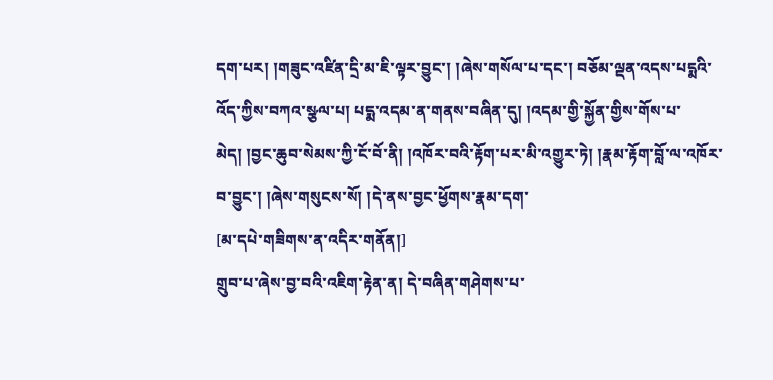དག་པར། །གཟུང་འཛིན་དྲི་མ་ཇི་ལྟར་བྱུང་། །ཞེས་གསོལ་པ་དང་། བཅོམ་ལྡན་འདས་པདྨའི་འོད་ཀྱིས་བཀའ་སྩལ་པ། པདྨ་འདམ་ན་གནས་བཞིན་དུ། །འདམ་གྱི་སྐྱོན་གྱིས་གོས་པ་མེད། །བྱང་ཆུབ་སེམས་ཀྱི་ངོ་བོ་ནི། །འཁོར་བའི་རྟོག་པར་མི་འགྱུར་ཏེ། །རྣམ་རྟོག་བློ་ལ་འཁོར་བ་བྱུང་། །ཞེས་གསུངས་སོ། །དེ་ནས་བྱང་ཕྱོགས་རྣམ་དག་
[མ་དཔེ་གཟིགས་ན་འདིར་གནོན།]
གྲུབ་པ་ཞེས་བྱ་བའི་འཇིག་རྟེན་ན། དེ་བཞིན་གཤེགས་པ་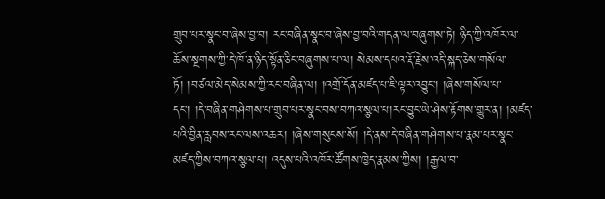གྲུབ་པར་སྣང་བ་ཞེས་བྱ་བ། རང་བཞིན་སྣང་བ་ཞེས་བྱ་བའི་གདན་ལ་བཞུགས་ཏེ། ཉིད་ཀྱི་འཁོར་ལ་ཆོས་སྔགས་ཀྱི་དེ་ཁོ་ན་ཉིད་སྟོན་ཅིང་བཞུགས་པ་ལ། སེམས་དཔའ་རྡོ་རྗེས་འདི་སྐད་ཅེས་གསོལ་ཏོ། །བཙལ་མེད་སེམས་ཀྱི་རང་བཞིན་ལ། །འགྲོ་དོན་མཛད་པ་ཇི་ལྟར་འབྱུང་། །ཞེས་གསོལ་པ་དང་། །དེ་བཞིན་གཤེགས་པ་གྲུབ་པར་སྣང་བས་བཀའ་སྩལ་པ།རང་བྱུང་ཡེ་ཤེས་རྟོགས་གྱུར་ན། །མཛད་པའི་བྱིན་རླབས་རང་ལས་འཆར། །ཞེས་གསུངས་སོ། །དེ་ནས་དེ་བཞིན་གཤེགས་པ་རྣམ་པར་སྣང་མཛད་ཀྱིས་བཀའ་སྩལ་པ། འདུས་པའི་འཁོར་ཚོགས་ཁྱེད་རྣམས་ཀྱིས། །རྒྱལ་བ་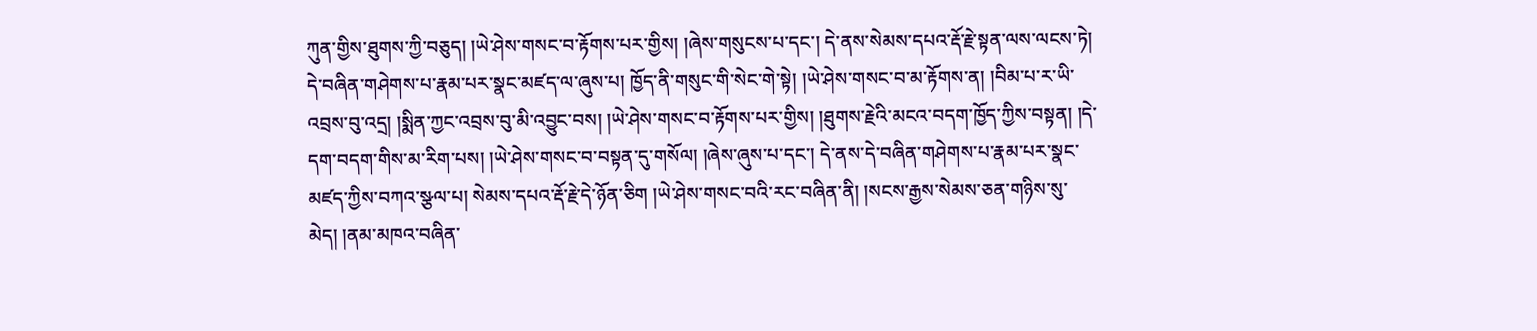ཀུན་གྱིས་ཐུགས་ཀྱི་བཅུད། །ཡེ་ཤེས་གསང་བ་རྟོགས་པར་གྱིས། །ཞེས་གསུངས་པ་དང་། དེ་ནས་སེམས་དཔའ་རྡོ་རྗེ་སྟན་ལས་ལངས་ཏེ། དེ་བཞིན་གཤེགས་པ་རྣམ་པར་སྣང་མཛད་ལ་ཞུས་པ། ཁྱོད་ནི་གསུང་གི་སེང་གེ་སྟེ། །ཡེ་ཤེས་གསང་བ་མ་རྟོགས་ན། །བིམ་པ་ར་ཡི་འབྲས་བུ་འདྲ། །སྨིན་ཀྱང་འབྲས་བུ་མི་འབྱུང་བས། །ཡེ་ཤེས་གསང་བ་རྟོགས་པར་གྱིས། །ཐུགས་རྗེའི་མངའ་བདག་ཁྱོད་ཀྱིས་བསྟན། །དེ་དག་བདག་གིས་མ་རིག་པས། །ཡེ་ཤེས་གསང་བ་བསྟན་དུ་གསོལ། །ཞེས་ཞུས་པ་དང་། དེ་ནས་དེ་བཞིན་གཤེགས་པ་རྣམ་པར་སྣང་མཛད་ཀྱིས་བཀའ་སྩལ་པ། སེམས་དཔའ་རྡོ་རྗེ་དེ་ཉོན་ཅིག །ཡེ་ཤེས་གསང་བའི་རང་བཞིན་ནི། །སངས་རྒྱས་སེམས་ཅན་གཉིས་སུ་མེད། །ནམ་མཁའ་བཞིན་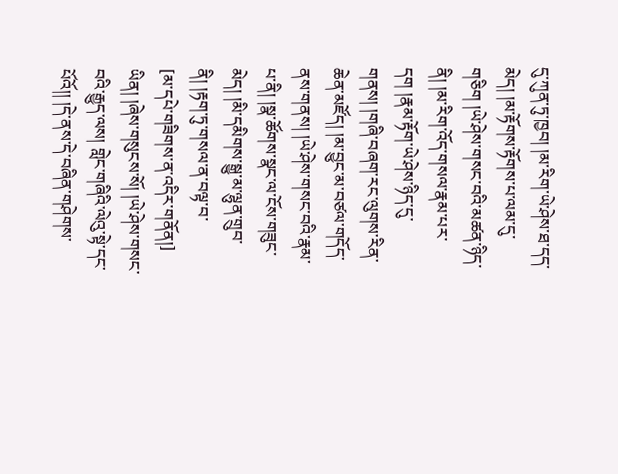དུ་ཀུན་ཏུ་ཁྱབ། །མ་རིག་ཡེ་ཤེས་ཐ་དད་མེད། །མ་རྟོགས་རྟོགས་པ་ལམ་དུ་གཅིག །ཡེ་ཤེས་གསང་བའི་མཚན་ཉིད་ནི། །མ་རིག་འོད་གསལ་རྣམ་པར་དག །རྣམ་རྟོག་ཡེ་ཤེས་ཉིད་དུ་གནས། །གཞི་བཞག་རང་ལུགས་རིན་ཆེན་མཛོད། །མ་བྱུང་མ་བཙལ་གདོད་ནས་གནས། །ཡེ་ཤེས་གསང་བའི་རྣམ་པ་ནི། །སྣ་ཚོགས་སྣང་ལ་ངོས་གཟུང་མེད། །མི་དམིགས་སྒྱུ་མ་ལྷུན་གྲུབ་ནི། །རྟག་ཏུ་གསལ་ན་བལྟ་བ་
[མ་དཔེ་གཟིགས་ན་འདིར་གནོན།]
ཡིན། །ཞེས་གསུངས་སོ། །ཡེ་ཤེས་གསང་བའི་རྒྱུད་ལས། གླེང་གཞིའི་ལེའུ་སྟེ་དང་པོའོ།། །དེ་ནས་དེ་བཞིན་གཤེགས་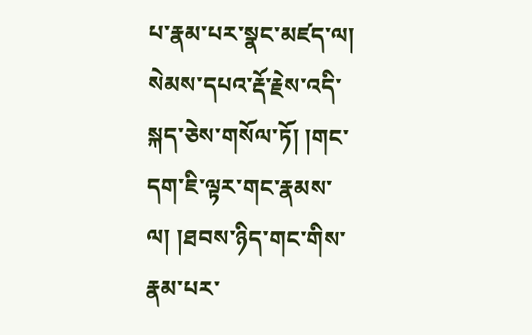པ་རྣམ་པར་སྣང་མཛད་ལ། སེམས་དཔའ་རྡོ་རྗེས་འདི་སྐད་ཅེས་གསོལ་ཏོ། །གང་དག་ཇི་ལྟར་གང་རྣམས་ལ། །ཐབས་ཉིད་གང་གིས་རྣམ་པར་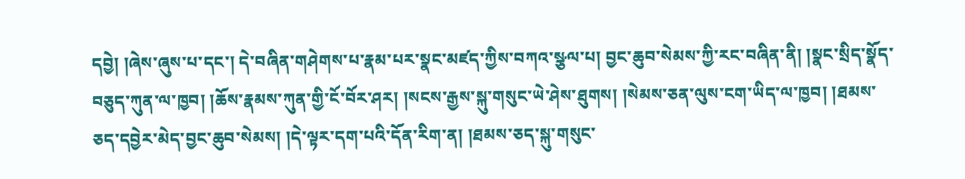དབྱེ། །ཞེས་ཞུས་པ་དང་། དེ་བཞིན་གཤེགས་པ་རྣམ་པར་སྣང་མཛད་ཀྱིས་བཀའ་སྩལ་པ། བྱང་ཆུབ་སེམས་ཀྱི་རང་བཞིན་ནི། །སྣང་སྲིད་སྣོད་བཅུད་ཀུན་ལ་ཁྱབ། །ཆོས་རྣམས་ཀུན་གྱི་ངོ་བོར་ཤར། །སངས་རྒྱས་སྐུ་གསུང་ཡེ་ཤེས་ཐུགས། །སེམས་ཅན་ལུས་ངག་ཡིད་ལ་ཁྱབ། །ཐམས་ཅད་དབྱེར་མེད་བྱང་ཆུབ་སེམས། །དེ་ལྟར་དག་པའི་དོན་རིག་ན། །ཐམས་ཅད་སྐུ་གསུང་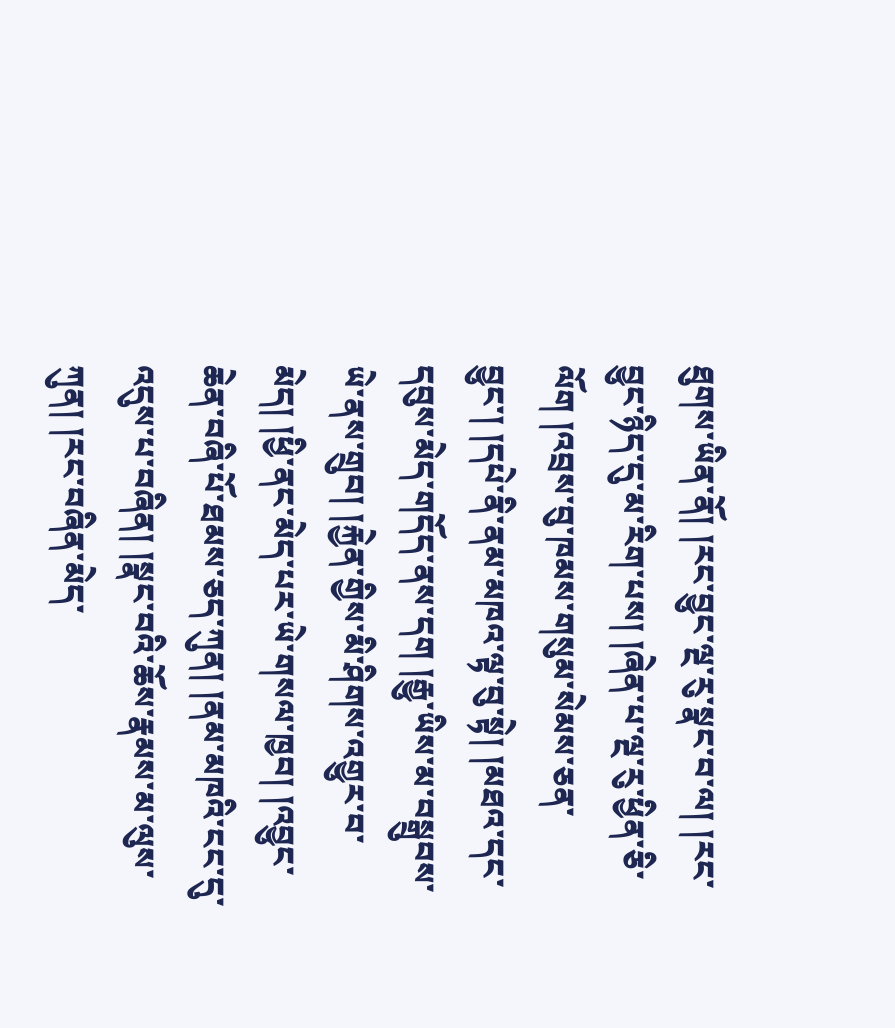ཐུགས་ཡིན་ནོ། །རང་བྱུང་ལྔ་རུ་སྣང་བ་ལ། །རང་བྱུང་ཉིད་དུ་མ་རིག་པས། །ཞེན་པ་ལྔ་རུ་ཕྱིན་ཅི་ལོག །འབྲས་བུ་ཁམས་གསུམ་སེམས་ཅན་བྱུང་། །དཔེ་ནི་ནམ་མཁའ་ལྟ་བུ་སྟེ། །མཐའ་དང་དབུས་མེད་གདོད་ནས་དག །རྒྱུ་ཡིས་མ་བསྒྲུབས་ཡེ་ནས་གྲུབ། །རྐྱེན་གྱིས་མི་ཤིགས་འགྱུར་བ་མེད། །ཕྱི་ནང་མེད་པར་ཡེ་གསལ་ཁྱབ། །འབྱུང་ཆེན་བཞི་པོ་ཐམས་ཅད་ཀུན། །ནམ་མཁའི་ངང་དུ་འདུས་པ་བཞིན། །སྣང་བའི་ཆོས་རྣམས་མ་ལུས་ཀུན། །རང་བཞིན་མེད་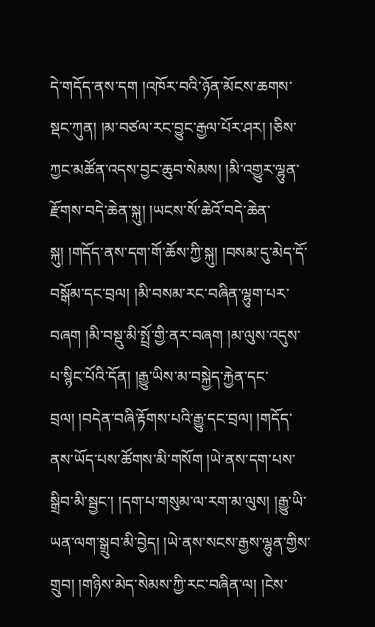དེ་གདོད་ནས་དག །འཁོར་བའི་ཉོན་མོངས་ཆགས་སྡང་ཀུན། །མ་བཙལ་རང་བྱུང་རྒྱལ་པོར་ཤར། །ཅིས་ཀྱང་མཚོན་འདས་བྱང་ཆུབ་སེམས། །མི་འགྱུར་ལྷུན་རྫོགས་བདེ་ཆེན་སྐུ། །ཡངས་སོ་ཆེའོ་བདེ་ཆེན་སྐུ། །གདོད་ནས་དག་གོ་ཆོས་ཀྱི་སྐུ། །བསམ་དུ་མེད་དོ་བསྒོམ་དང་བྲལ། །མི་བསམ་རང་བཞིན་ལྷུག་པར་བཞག །མི་བསྡུ་མི་སྤྲོ་གྱི་ནར་བཞག །མ་ལུས་འདུས་པ་སྙིང་པོའི་དོན། །རྒྱུ་ཡིས་མ་བསྐྱེད་རྐྱེན་དང་བྲལ། །བདེན་བཞི་རྟོགས་པའི་རྒྱུ་དང་བྲལ། །གདོད་ནས་ཡོད་པས་ཚོགས་མི་གསོག །ཡེ་ནས་དག་པས་སྒྲིབ་མི་སྦྱང་། །དག་པ་གསུམ་ལ་རག་མ་ལུས། །རྒྱུ་ཡི་ཡན་ལག་སྒྲུབ་མི་བྱེད། །ཡེ་ནས་སངས་རྒྱས་ལྷུན་གྱིས་གྲུབ། །གཉིས་མེད་སེམས་ཀྱི་རང་བཞིན་ལ། །ངེས་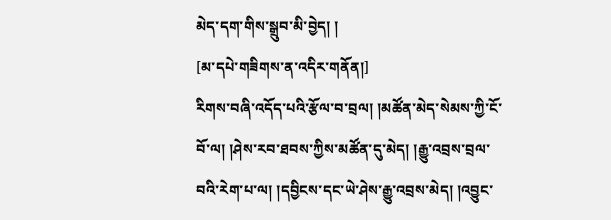མེད་དག་གིས་སྒྲུབ་མི་བྱེད། །
[མ་དཔེ་གཟིགས་ན་འདིར་གནོན།]
རིགས་བཞི་འདོད་པའི་རྩོལ་བ་བྲལ། །མཚོན་མེད་སེམས་ཀྱི་ངོ་བོ་ལ། །ཤེས་རབ་ཐབས་ཀྱིས་མཚོན་དུ་མེད། །རྒྱུ་འབྲས་བྲལ་བའི་རེག་པ་ལ། །དབྱིངས་དང་ཡེ་ཤེས་རྒྱུ་འབྲས་མེད། །འབྱུང་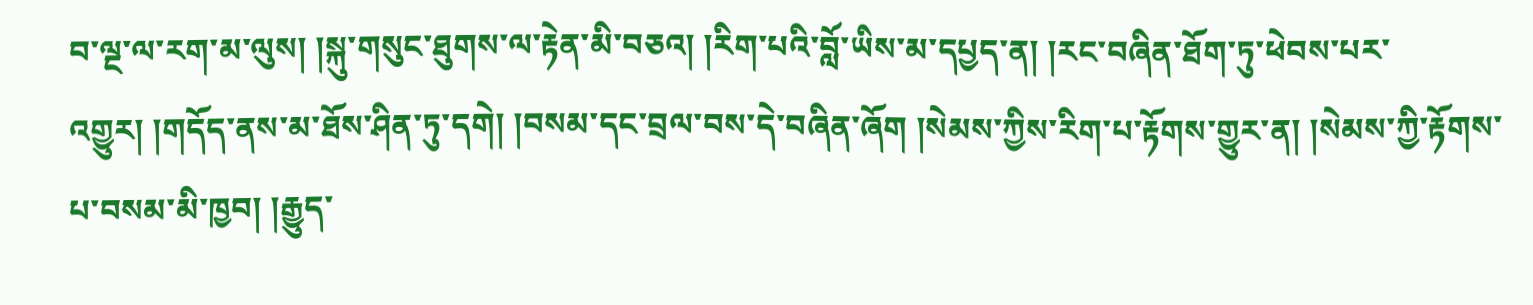བ་ལྔ་ལ་རག་མ་ལུས། །སྐུ་གསུང་ཐུགས་ལ་རྟེན་མི་བཅའ། །རིག་པའི་བློ་ཡིས་མ་དཔྱད་ན། །རང་བཞིན་ཐོག་ཏུ་ཕེབས་པར་འགྱུར། །གདོད་ནས་མ་ཐོས་ཤིན་ཏུ་དགེ། །བསམ་དང་བྲལ་བས་དེ་བཞིན་ཞོག །སེམས་ཀྱིས་རིག་པ་རྟོགས་གྱུར་ན། །སེམས་ཀྱི་རྟོགས་པ་བསམ་མི་ཁྱབ། །རྒྱུད་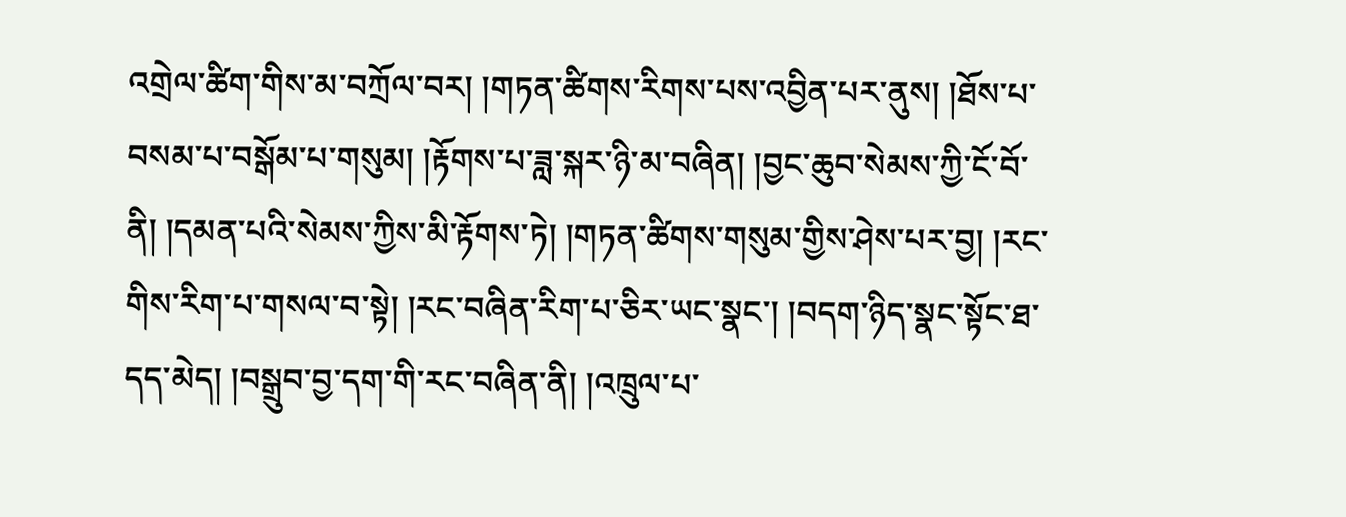འགྲེལ་ཚིག་གིས་མ་བཀྲོལ་བར། །གཏན་ཚིགས་རིགས་པས་འབྱིན་པར་ནུས། །ཐོས་པ་བསམ་པ་བསྒོམ་པ་གསུམ། །རྟོགས་པ་ཟླ་སྐར་ཉི་མ་བཞིན། །བྱང་ཆུབ་སེམས་ཀྱི་ངོ་བོ་ནི། །དམན་པའི་སེམས་ཀྱིས་མི་རྟོགས་ཏེ། །གཏན་ཚིགས་གསུམ་གྱིས་ཤེས་པར་བྱ། །རང་གིས་རིག་པ་གསལ་བ་སྟེ། །རང་བཞིན་རིག་པ་ཅིར་ཡང་སྣང་། །བདག་ཉིད་སྣང་སྟོང་ཐ་དད་མེད། །བསྒྲུབ་བྱ་དག་གི་རང་བཞིན་ནི། །འཁྲུལ་པ་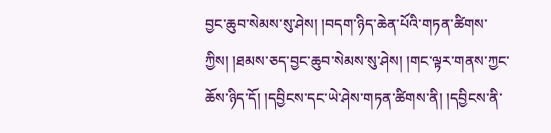བྱང་ཆུབ་སེམས་སུ་ཤེས། །བདག་ཉིད་ཆེན་པོའི་གཏན་ཚིགས་ཀྱིས། །ཐམས་ཅད་བྱང་ཆུབ་སེམས་སུ་ཤེས། །གང་ལྟར་གནས་ཀྱང་ཆོས་ཉིད་དོ། །དབྱིངས་དང་ཡེ་ཤེས་གཏན་ཚིགས་ནི། །དབྱིངས་ནི་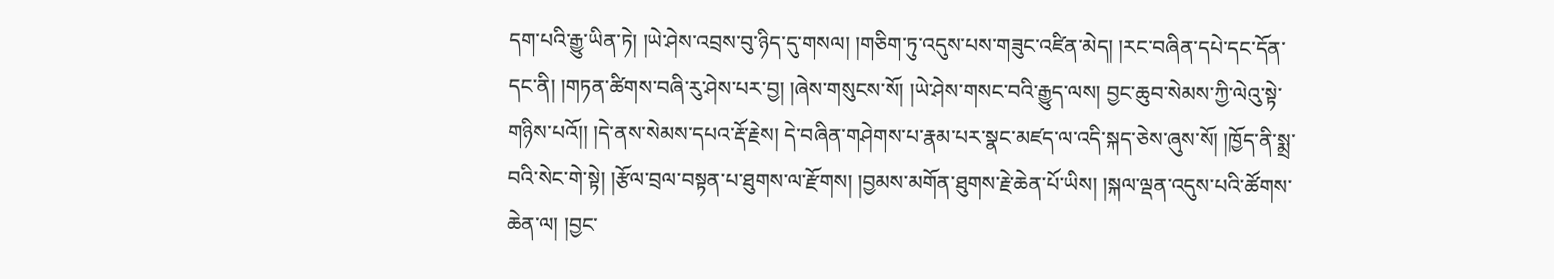དག་པའི་རྒྱུ་ཡིན་ཏེ། །ཡེ་ཤེས་འབྲས་བུ་ཉིད་དུ་གསལ། །གཅིག་ཏུ་འདུས་པས་གཟུང་འཛིན་མེད། །རང་བཞིན་དཔེ་དང་དོན་དང་ནི། །གཏན་ཚིགས་བཞི་རུ་ཤེས་པར་བྱ། །ཞེས་གསུངས་སོ། །ཡེ་ཤེས་གསང་བའི་རྒྱུད་ལས། བྱང་ཆུབ་སེམས་ཀྱི་ལེའུ་སྟེ་གཉིས་པའོ།། །དེ་ནས་སེམས་དཔའ་རྡོ་རྗེས། དེ་བཞིན་གཤེགས་པ་རྣམ་པར་སྣང་མཛད་ལ་འདི་སྐད་ཅེས་ཞུས་སོ། །ཁྱོད་ནི་སྨྲ་བའི་སེང་གེ་སྟེ། །རྩོལ་བྲལ་བསྟན་པ་ཐུགས་ལ་རྫོགས། །བྱམས་མགོན་ཐུགས་རྗེ་ཆེན་པོ་ཡིས། །སྐལ་ལྡན་འདུས་པའི་ཚོགས་ཆེན་ལ། །བྱང་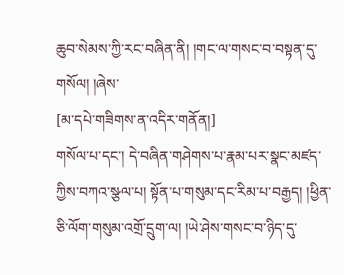ཆུབ་སེམས་ཀྱི་རང་བཞིན་ནི། །གང་ལ་གསང་བ་བསྟན་དུ་གསོལ། །ཞེས་
[མ་དཔེ་གཟིགས་ན་འདིར་གནོན།]
གསོལ་པ་དང་། དེ་བཞིན་གཤེགས་པ་རྣམ་པར་སྣང་མཛད་ཀྱིས་བཀའ་སྩལ་པ། སྟོན་པ་གསུམ་དང་རིམ་པ་བརྒྱད། །ཕྱིན་ཅི་ལོག་གསུམ་འགྲོ་དྲུག་ལ། །ཡེ་ཤེས་གསང་བ་ཉིད་དུ་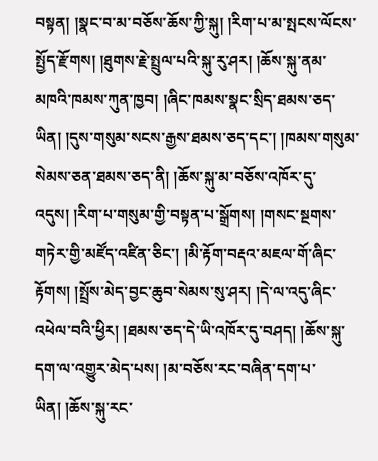བསྟན། །སྣང་བ་མ་བཅོས་ཆོས་ཀྱི་སྐུ། །རིག་པ་མ་སྤངས་ལོངས་སྤྱོད་རྫོགས། །ཐུགས་རྗེ་སྤྲུལ་པའི་སྐུ་རུ་ཤར། །ཆོས་སྐུ་ནམ་མཁའི་ཁམས་ཀུན་ཁྱབ། །ཞིང་ཁམས་སྣང་སྲིད་ཐམས་ཅད་ཡིན། །དུས་གསུམ་སངས་རྒྱས་ཐམས་ཅད་དང་། །ཁམས་གསུམ་སེམས་ཅན་ཐམས་ཅད་ནི། །ཆོས་སྐུ་མ་བཅོས་འཁོར་དུ་འདུས། །རིག་པ་གསུམ་གྱི་བསྟན་པ་སྒྲོགས། །གསང་སྔགས་གཏེར་གྱི་མཛོད་འཛིན་ཅིང་། །མི་རྟོག་བརྡའ་མཇལ་གོ་ཞིང་རྟོགས། །སྤྲོས་མེད་བྱང་ཆུབ་སེམས་སུ་ཤར། །དེ་ལ་འདུ་ཞིང་འཕེལ་བའི་ཕྱིར། །ཐམས་ཅད་དེ་ཡི་འཁོར་དུ་བཤད། །ཆོས་སྐུ་དག་ལ་འགྱུར་མེད་པས། །མ་བཅོས་རང་བཞིན་དག་པ་ཡིན། །ཆོས་སྐུ་རང་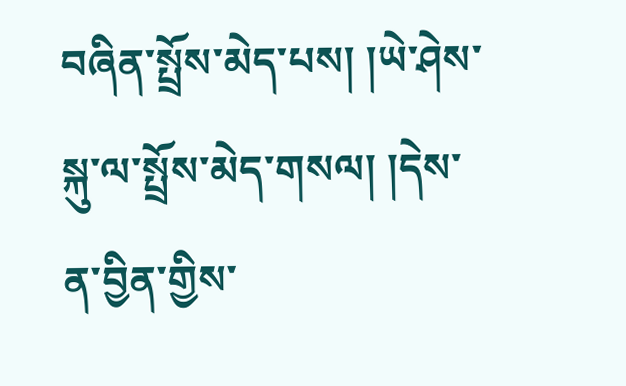བཞིན་སྤྲོས་མེད་པས། །ཡེ་ཤེས་སྐུ་ལ་སྤྲོས་མེད་གསལ། །དེས་ན་བྱིན་གྱིས་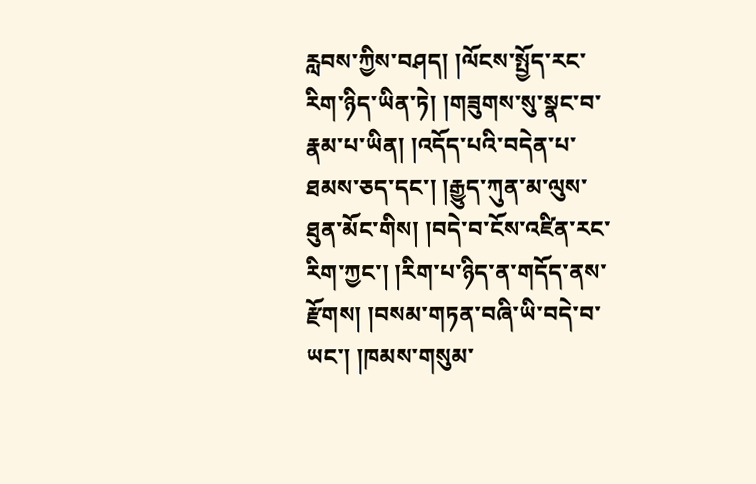རླབས་ཀྱིས་བཤད། །ལོངས་སྤྱོད་རང་རིག་ཉིད་ཡིན་ཏེ། །གཟུགས་སུ་སྣང་བ་རྣམ་པ་ཡིན། །འདོད་པའི་བདེན་པ་ཐམས་ཅད་དང་། །རྒྱུད་ཀུན་མ་ལུས་ཐུན་མོང་གིས། །བདེ་བ་ངོས་འཛིན་རང་རིག་ཀྱང་། །རིག་པ་ཉིད་ན་གདོད་ནས་རྫོགས། །བསམ་གཏན་བཞི་ཡི་བདེ་བ་ཡང་། །ཁམས་གསུམ་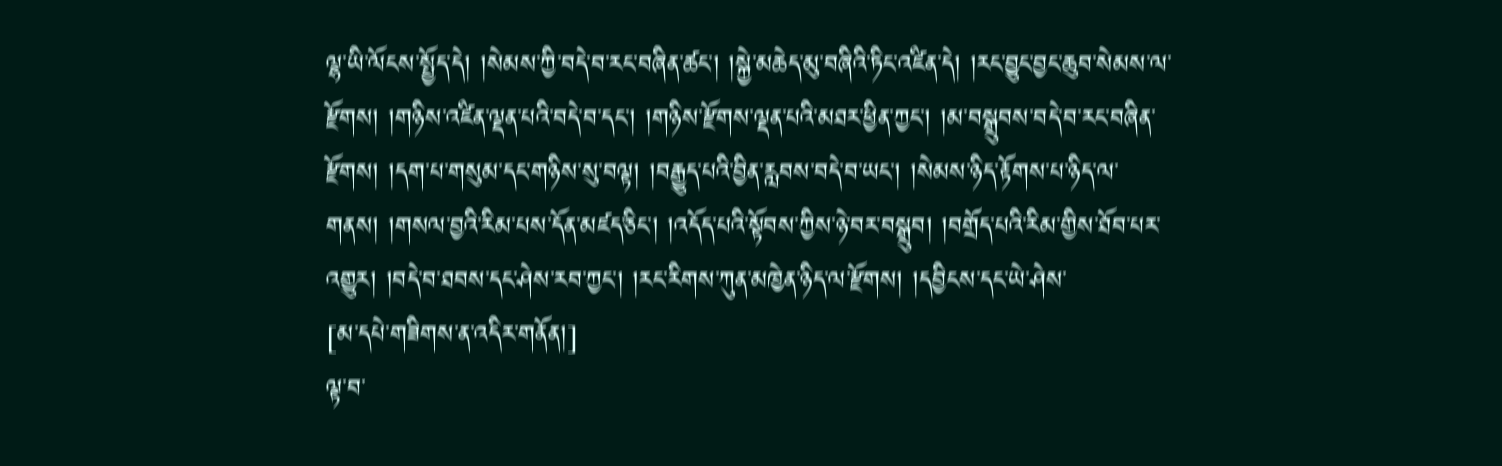ལྷ་ཡི་ལོངས་སྤྱོད་དེ། །སེམས་ཀྱི་བདེ་བ་རང་བཞིན་ཚང་། །སྐྱེ་མཆེད་མུ་བཞིའི་ཏིང་འཛིན་དེ། །རང་བྱུང་བྱང་ཆུབ་སེམས་ལ་རྫོགས། །གཉིས་འཛིན་ལྡན་པའི་བདེ་བ་དང་། །གཉིས་རྫོགས་ལྡན་པའི་མཐར་ཕྱིན་ཀྱང་། །མ་བསྒྲུབས་བདེ་བ་རང་བཞིན་རྫོགས། །དག་པ་གསུམ་དང་གཉིས་སུ་བལྟ། །བརྒྱུད་པའི་བྱིན་རླབས་བདེ་བ་ཡང་། །སེམས་ཉིད་རྟོགས་པ་ཉིད་ལ་གནས། །གསལ་བྱའི་རིམ་པས་དོན་མཛད་ཅིང་། །འདོད་པའི་སྟོབས་ཀྱིས་ཉེ་བར་བསྒྲུབ། །བགྲོད་པའི་རིམ་གྱིས་ཐོབ་པར་འགྱུར། །བདེ་བ་ཐབས་དང་ཤེས་རབ་ཀྱང་། །རང་རིགས་ཀུན་མཁྱེན་ཉིད་ལ་རྫོགས། །དབྱིངས་དང་ཡེ་ཤེས་
[མ་དཔེ་གཟིགས་ན་འདིར་གནོན།]
ལྟ་བ་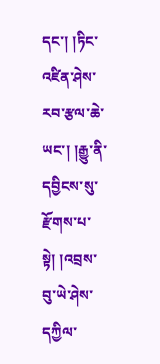དང་། །ཏིང་འཛིན་ཤེས་རབ་རྩལ་ཆེ་ཡང་། །རྒྱུ་ནི་དབྱིངས་སུ་རྫོགས་པ་སྟེ། །འབྲས་བུ་ཡེ་ཤེས་དཀྱིལ་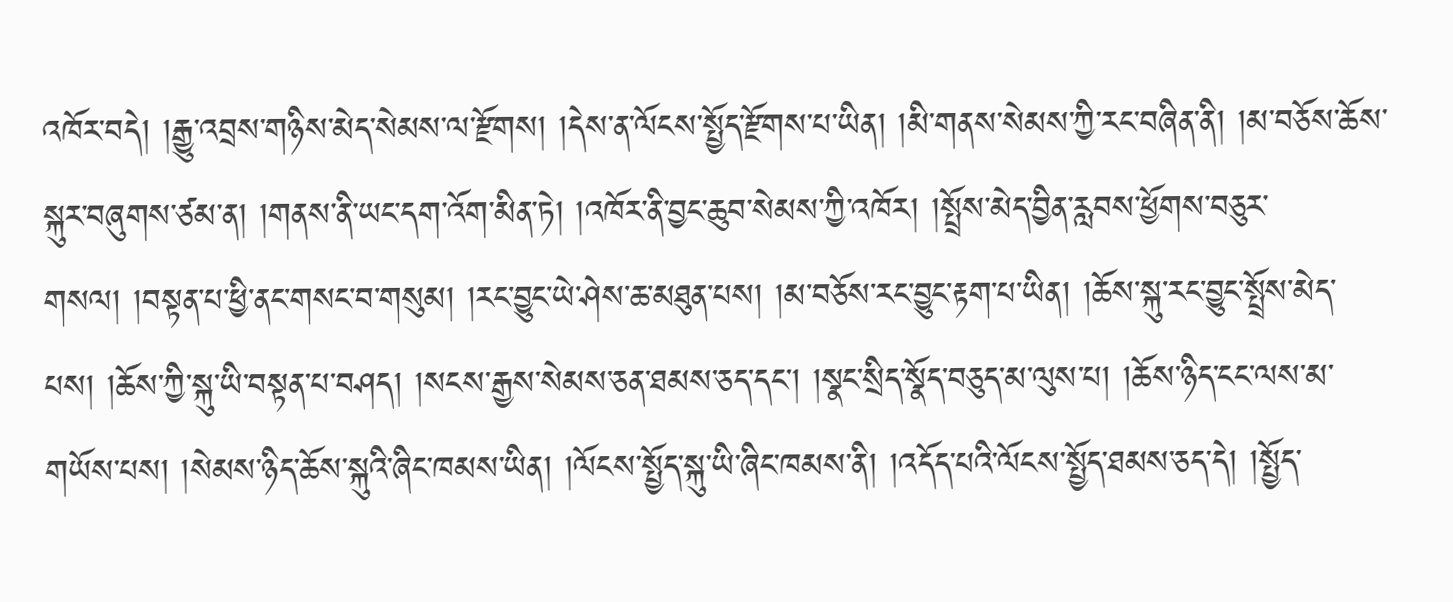འཁོར་བདེ། །རྒྱུ་འབྲས་གཉིས་མེད་སེམས་ལ་རྫོགས། །དེས་ན་ལོངས་སྤྱོད་རྫོགས་པ་ཡིན། །མི་གནས་སེམས་ཀྱི་རང་བཞིན་ནི། །མ་བཅོས་ཆོས་སྐུར་བཞུགས་ཙམ་ན། །གནས་ནི་ཡང་དག་འོག་མིན་ཏེ། །འཁོར་ནི་བྱང་ཆུབ་སེམས་ཀྱི་འཁོར། །སྤྲོས་མེད་བྱིན་རླབས་ཕྱོགས་བཅུར་གསལ། །བསྟན་པ་ཕྱི་ནང་གསང་བ་གསུམ། །རང་བྱུང་ཡེ་ཤེས་ཆ་མཐུན་པས། །མ་བཅོས་རང་བྱུང་རྟག་པ་ཡིན། །ཆོས་སྐུ་རང་བྱུང་སྤྲོས་མེད་པས། །ཆོས་ཀྱི་སྐུ་ཡི་བསྟན་པ་བཤད། །སངས་རྒྱས་སེམས་ཅན་ཐམས་ཅད་དང་། །སྣང་སྲིད་སྣོད་བཅུད་མ་ལུས་པ། །ཆོས་ཉིད་ངང་ལས་མ་གཡོས་པས། །སེམས་ཉིད་ཆོས་སྐུའི་ཞིང་ཁམས་ཡིན། །ལོངས་སྤྱོད་སྐུ་ཡི་ཞིང་ཁམས་ནི། །འདོད་པའི་ལོངས་སྤྱོད་ཐམས་ཅད་དེ། །སྤྱོད་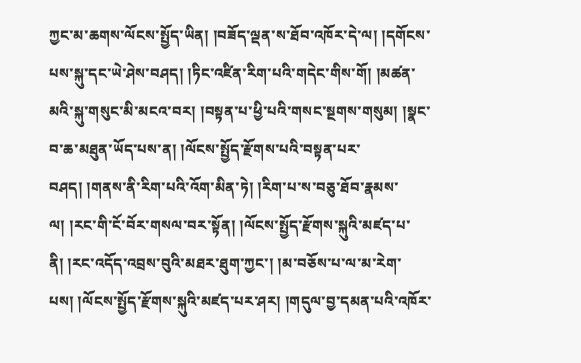ཀྱང་མ་ཆགས་ལོངས་སྤྱོད་ཡིན། །བཟོད་ལྡན་ས་ཐོབ་འཁོར་དེ་ལ། །དགོངས་པས་སྐུ་དང་ཡེ་ཤེས་བཤད། །ཏིང་འཛིན་རིག་པའི་གདེང་གིས་གོ། །མཚན་མའི་སྐུ་གསུང་མི་མངའ་བར། །བསྟན་པ་ཕྱི་པའི་གསང་སྔགས་གསུམ། །སྣང་བ་ཆ་མཐུན་ཡོད་པས་ན། །ལོངས་སྤྱོད་རྫོགས་པའི་བསྟན་པར་བཤད། །གནས་ནི་རིག་པའི་འོག་མིན་ཏེ། །རིག་པ་ས་བཅུ་ཐོབ་རྣམས་ལ། །རང་གི་ངོ་བོར་གསལ་བར་སྟོན། །ལོངས་སྤྱོད་རྫོགས་སྐུའི་མཛད་པ་ནི། །རང་འདོད་འབྲས་བུའི་མཐར་ཐུག་ཀྱང་། །མ་བཅོས་པ་ལ་མ་རེག་པས། །ལོངས་སྤྱོད་རྫོགས་སྐུའི་མཛད་པར་ཤར། །གདུལ་བྱ་དམན་པའི་འཁོར་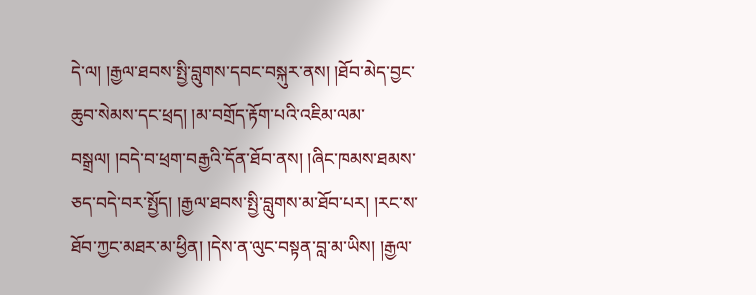དེ་ལ། །རྒྱལ་ཐབས་སྤྱི་བླུགས་དབང་བསྐུར་ནས། །ཐོབ་མེད་བྱང་ཆུབ་སེམས་དང་ཕྲད། །མ་བགྲོད་རྟོག་པའི་འཇིམ་ལམ་བསྒྲལ། །བདེ་བ་ཕྲག་བརྒྱའི་དོན་ཐོབ་ནས། །ཞིང་ཁམས་ཐམས་ཅད་བདེ་བར་སྤྱོད། །རྒྱལ་ཐབས་སྤྱི་བླུགས་མ་ཐོབ་པར། །རང་ས་ཐོབ་ཀྱང་མཐར་མ་ཕྱིན། །དེས་ན་ལུང་བསྟན་བླ་མ་ཡིས། །རྒྱལ་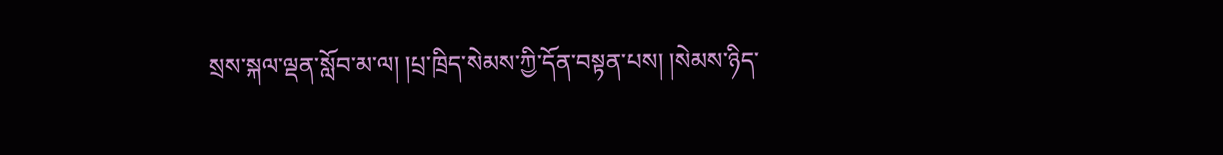སྲས་སྐལ་ལྡན་སློབ་མ་ལ། །པྲ་ཁྲིད་སེམས་ཀྱི་དོན་བསྟན་པས། །སེམས་ཉིད་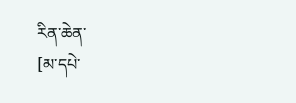རིན་ཆེན་
[མ་དཔེ་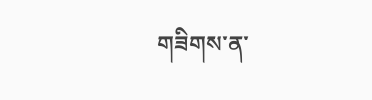གཟིགས་ན་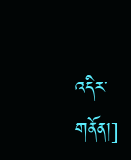འདིར་གནོན།]